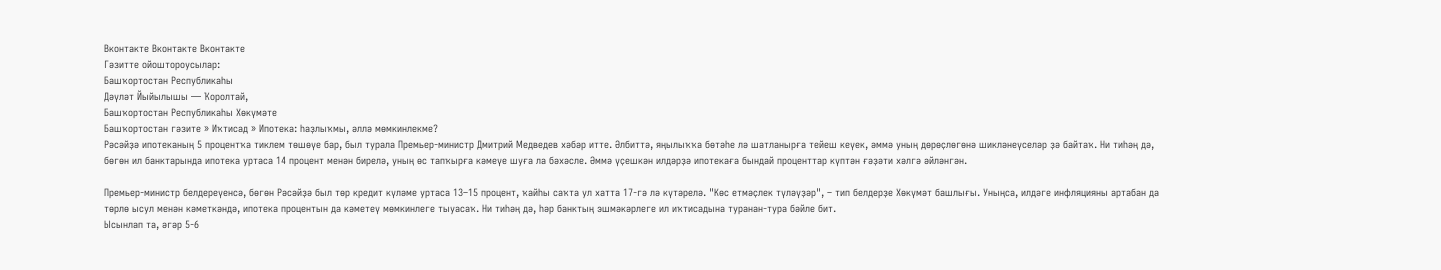Вконтакте Вконтакте Вконтакте
Гәзитте ойоштороусылар:
Башҡортостан Республикаһы
Дәүләт Йыйылышы — Ҡоролтай,
Башҡортостан Республикаһы Хөкүмәте
Башҡортостан гәзите » Иҡтисад » Ипотека: һаҙлыҡмы, әллә мөмкинлекме?
Рәсәйҙә ипотеканың 5 процентҡа тиклем төшөүе бар, был турала Премьер-министр Дмитрий Медведев хәбәр итте. Әлбиттә, яңылыҡҡа бөтәһе лә шатланырға тейеш кеүек, әммә уның дөрөҫлөгөнә шикләнеүселәр ҙә байтаҡ. Ни тиһәң дә, бөгөн ил банктарында ипотека уртаса 14 процент менән бирелә, уның өс тапҡырға кәмеүе шуға ла бәхәсле. Әммә үҫешкән илдәрҙә ипотекаға бындай проценттар күптән ғәҙәти хәлгә әйләнгән.

Премьер-министр белдереүенсә, бөгөн Рәсәйҙә был төр кредит күләме уртаса 13–15 процент, ҡайһы саҡта ул хатта 17-гә лә күтәрелә. "Көс етмәҫлек түләүҙәр", – тип белдерҙе Хөкүмәт башлығы. Уныңса, илдәге инфляцияны артабан да төрлө ысул менән кәметкәндә, ипотека процентын да кәметеү мөмкинлеге тыуасаҡ. Ни тиһәң дә, һәр банктың эшмәкәрлеге ил иҡтисадына туранан-тура бәйле бит.
Ысынлап та, әгәр 5-6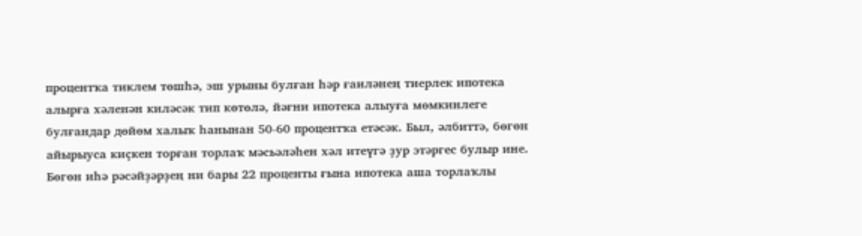процентҡа тиклем төшһә, эш урыны булған һәр ғаиләнең тиерлек ипотека алырға хәленән киләсәк тип көтөлә, йәғни ипотека алыуға мөмкинлеге булғандар дөйөм халыҡ һанынан 50-60 процентҡа етәсәк. Был, әлбиттә, бөгөн айырыуса киҫкен торған торлаҡ мәсьәләһен хәл итеүгә ҙур этәргес булыр ине. Бөгөн иһә рәсәйҙәрҙең ни бары 22 проценты ғына ипотека аша торлаҡлы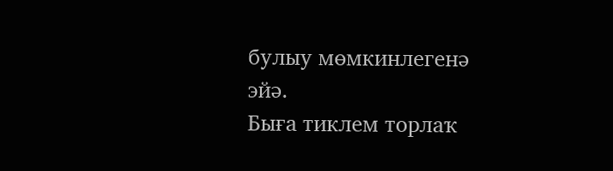булыу мөмкинлегенә эйә.
Быға тиклем торлаҡ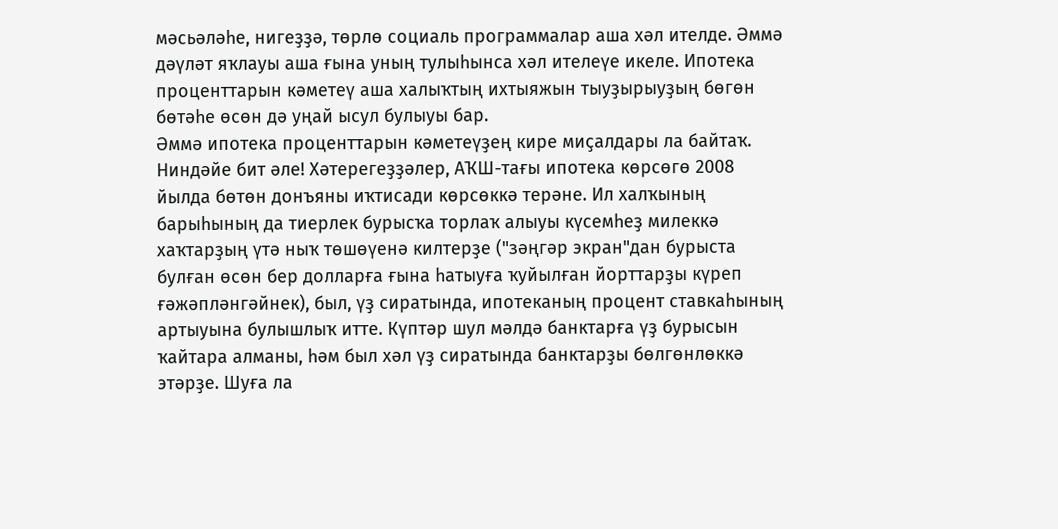мәсьәләһе, нигеҙҙә, төрлө социаль программалар аша хәл ителде. Әммә дәүләт яҡлауы аша ғына уның тулыһынса хәл ителеүе икеле. Ипотека проценттарын кәметеү аша халыҡтың ихтыяжын тыуҙырыуҙың бөгөн бөтәһе өсөн дә уңай ысул булыуы бар.
Әммә ипотека проценттарын кәметеүҙең кире миҫалдары ла байтаҡ. Ниндәйе бит әле! Хәтерегеҙҙәлер, АҠШ-тағы ипотека көрсөгө 2008 йылда бөтөн донъяны иҡтисади көрсөккә терәне. Ил халҡының барыһының да тиерлек бурысҡа торлаҡ алыуы күсемһеҙ милеккә хаҡтарҙың үтә ныҡ төшөүенә килтерҙе ("зәңгәр экран"дан бурыста булған өсөн бер долларға ғына һатыуға ҡуйылған йорттарҙы күреп ғәжәпләнгәйнек), был, үҙ сиратында, ипотеканың процент ставкаһының артыуына булышлыҡ итте. Күптәр шул мәлдә банктарға үҙ бурысын ҡайтара алманы, һәм был хәл үҙ сиратында банктарҙы бөлгөнлөккә этәрҙе. Шуға ла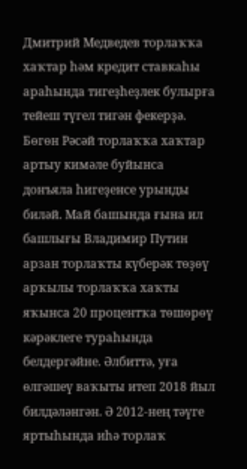Дмитрий Медведев торлаҡҡа хаҡтар һәм кредит ставкаһы араһында тигеҙһеҙлек булырға тейеш түгел тигән фекерҙә.
Бөгөн Рәсәй торлаҡҡа хаҡтар артыу кимәле буйынса донъяла һигеҙенсе урынды биләй. Май башында ғына ил башлығы Владимир Путин арзан торлаҡты күберәк төҙөү арҡылы торлаҡҡа хаҡты яҡынса 20 процентҡа төшөрөү кәрәклеге тураһында белдергәйне. Әлбиттә, уға өлгәшеү ваҡыты итеп 2018 йыл билдәләнгән. Ә 2012-нең тәүге яртыһында иһә торлаҡ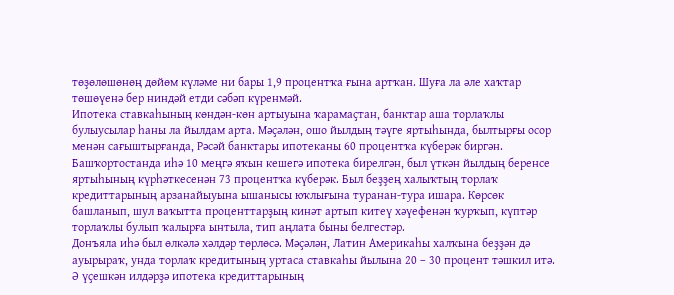төҙөлөшөнөң дөйөм күләме ни бары 1,9 процентҡа ғына артҡан. Шуға ла әле хаҡтар төшөүенә бер ниндәй етди сәбәп күренмәй.
Ипотека ставкаһының көндән-көн артыуына ҡарамаҫтан, банктар аша торлаҡлы булыусылар һаны ла йылдам арта. Мәҫәлән, ошо йылдың тәүге яртыһында, былтырғы осор менән сағыштырғанда, Рәсәй банктары ипотеканы 60 процентҡа күберәк биргән. Башҡортостанда иһә 10 меңгә яҡын кешегә ипотека бирелгән, был үткән йылдың беренсе яртыһының күрһәткесенән 73 процентҡа күберәк. Был беҙҙең халыҡтың торлаҡ кредиттарының арзанайыуына ышанысы юҡлығына туранан-тура ишара. Көрсөк башланып, шул ваҡытта проценттарҙың кинәт артып китеү хәүефенән ҡурҡып, күптәр торлаҡлы булып ҡалырға ынтыла, тип аңлата быны белгестәр.
Донъяла иһә был өлкәлә хәлдәр төрлөсә. Мәҫәлән, Латин Америкаһы халҡына беҙҙән дә ауырыраҡ, унда торлаҡ кредитының уртаса ставкаһы йылына 20 – 30 процент тәшкил итә. Ә үҫешкән илдәрҙә ипотека кредиттарының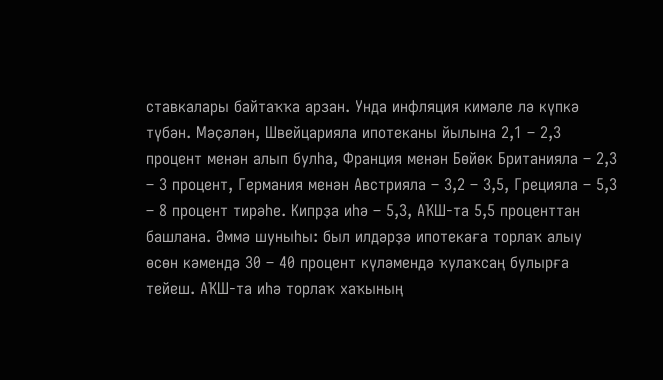ставкалары байтаҡҡа арзан. Унда инфляция кимәле лә күпкә түбән. Мәҫәлән, Швейцарияла ипотеканы йылына 2,1 – 2,3 процент менән алып булһа, Франция менән Бөйөк Британияла – 2,3 – 3 процент, Германия менән Австрияла – 3,2 – 3,5, Грецияла – 5,3 – 8 процент тирәһе. Кипрҙа иһә – 5,3, АҠШ-та 5,5 проценттан башлана. Әммә шуныһы: был илдәрҙә ипотекаға торлаҡ алыу өсөн кәмендә 30 – 40 процент күләмендә ҡулаҡсаң булырға тейеш. АҠШ-та иһә торлаҡ хаҡының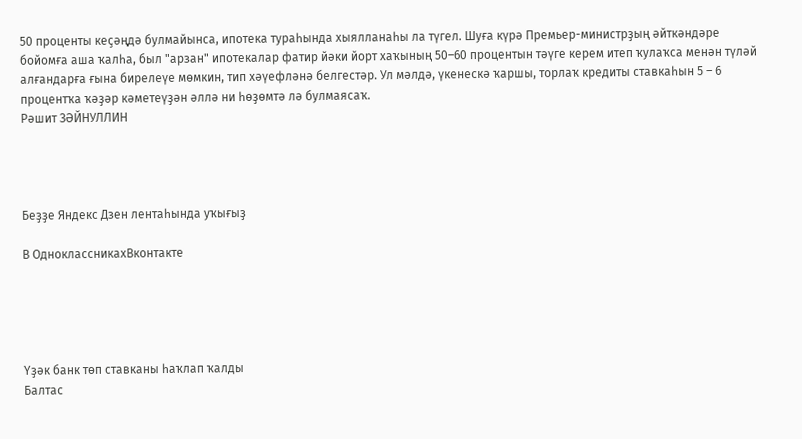50 проценты кеҫәңдә булмайынса, ипотека тураһында хыялланаһы ла түгел. Шуға күрә Премьер-министрҙың әйткәндәре бойомға аша ҡалһа, был "арзан" ипотекалар фатир йәки йорт хаҡының 50–60 процентын тәүге керем итеп ҡулаҡса менән түләй алғандарға ғына бирелеүе мөмкин, тип хәүефләнә белгестәр. Ул мәлдә, үкенескә ҡаршы, торлаҡ кредиты ставкаһын 5 – 6 процентҡа ҡәҙәр кәметеүҙән әллә ни һөҙөмтә лә булмаясаҡ.
Рәшит ЗӘЙНУЛЛИН




Беҙҙе Яндекс Дзен лентаһында уҡығыҙ

В ОдноклассникахВконтакте





Үҙәк банк төп ставканы һаҡлап ҡалды
Балтас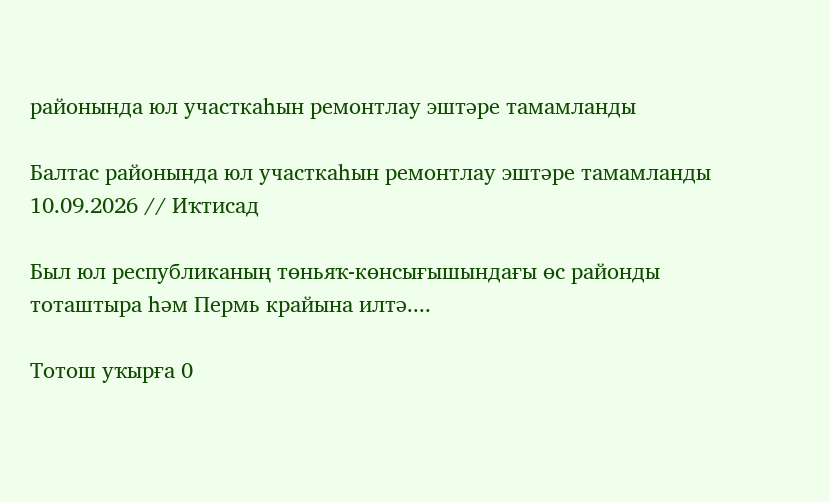районында юл участкаһын ремонтлау эштәре тамамланды

Балтас районында юл участкаһын ремонтлау эштәре тамамланды 10.09.2026 // Иҡтисад

Был юл республиканың төньяҡ-көнсығышындағы өс районды тоташтыра һәм Пермь крайына илтә....

Тотош уҡырға 0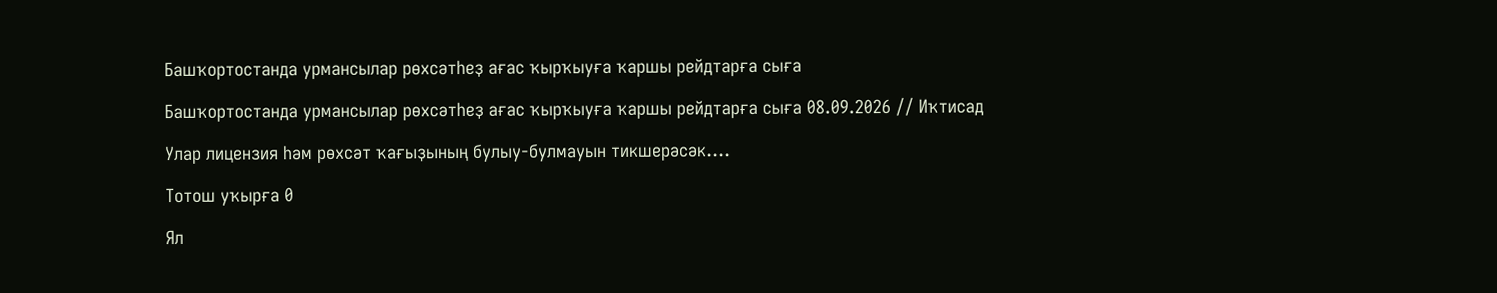Башҡортостанда урмансылар рөхсәтһеҙ ағас ҡырҡыуға ҡаршы рейдтарға сыға

Башҡортостанда урмансылар рөхсәтһеҙ ағас ҡырҡыуға ҡаршы рейдтарға сыға 08.09.2026 // Иҡтисад

Улар лицензия һәм рөхсәт ҡағыҙының булыу-булмауын тикшерәсәк....

Тотош уҡырға 0

Ял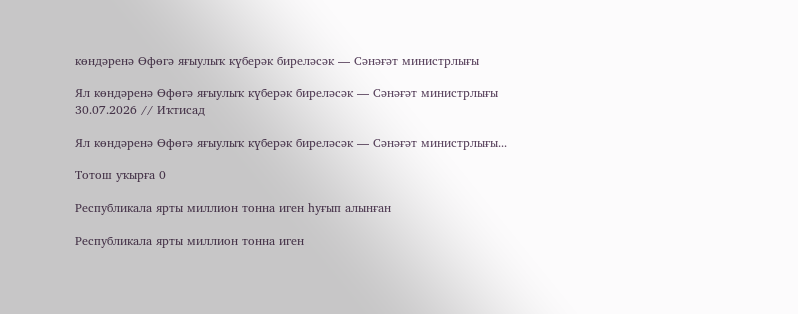көндәренә Өфөгә яғыулыҡ күберәк биреләсәк — Сәнәғәт министрлығы

Ял көндәренә Өфөгә яғыулыҡ күберәк биреләсәк — Сәнәғәт министрлығы 30.07.2026 // Иҡтисад

Ял көндәренә Өфөгә яғыулыҡ күберәк биреләсәк — Сәнәғәт министрлығы...

Тотош уҡырға 0

Республикала ярты миллион тонна иген һуғып алынған

Республикала ярты миллион тонна иген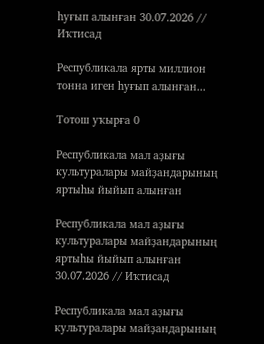һуғып алынған 30.07.2026 // Иҡтисад

Республикала ярты миллион тонна иген һуғып алынған...

Тотош уҡырға 0

Республикала мал аҙығы культуралары майҙандарының яртыһы йыйып алынған

Республикала мал аҙығы культуралары майҙандарының яртыһы йыйып алынған 30.07.2026 // Иҡтисад

Республикала мал аҙығы культуралары майҙандарының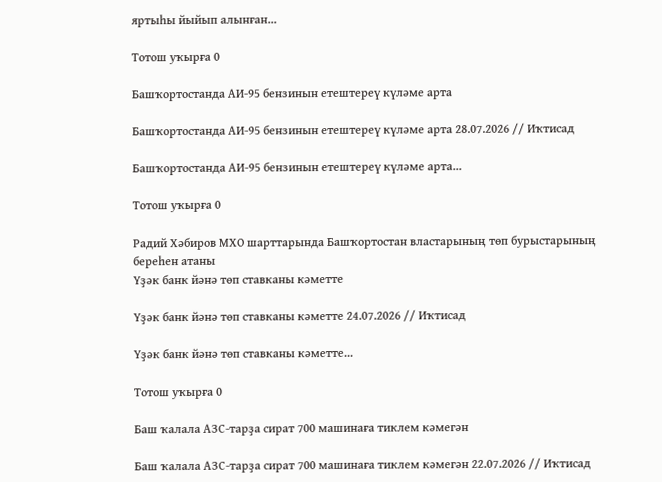яртыһы йыйып алынған...

Тотош уҡырға 0

Башҡортостанда АИ-95 бензинын етештереү күләме арта

Башҡортостанда АИ-95 бензинын етештереү күләме арта 28.07.2026 // Иҡтисад

Башҡортостанда АИ-95 бензинын етештереү күләме арта...

Тотош уҡырға 0

Радий Хәбиров МХО шарттарында Башҡортостан властарының төп бурыстарының береһен атаны
Үҙәк банк йәнә төп ставканы кәметте

Үҙәк банк йәнә төп ставканы кәметте 24.07.2026 // Иҡтисад

Үҙәк банк йәнә төп ставканы кәметте...

Тотош уҡырға 0

Баш ҡалала АЗС-тарҙа сират 700 машинаға тиклем кәмегән

Баш ҡалала АЗС-тарҙа сират 700 машинаға тиклем кәмегән 22.07.2026 // Иҡтисад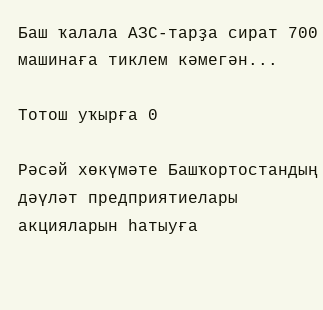Баш ҡалала АЗС-тарҙа сират 700 машинаға тиклем кәмегән...

Тотош уҡырға 0

Рәсәй хөкүмәте Башҡортостандың дәүләт предприятиелары акцияларын һатыуға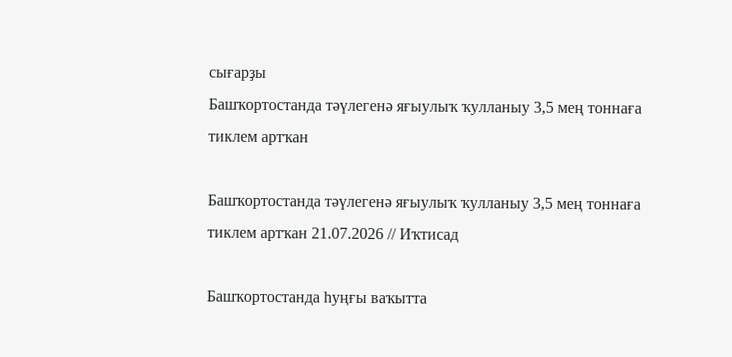сығарҙы
Башҡортостанда тәүлегенә яғыулыҡ ҡулланыу 3,5 мең тоннаға тиклем артҡан

Башҡортостанда тәүлегенә яғыулыҡ ҡулланыу 3,5 мең тоннаға тиклем артҡан 21.07.2026 // Иҡтисад

Башҡортостанда һуңғы ваҡытта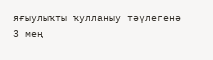яғыулыҡты ҡулланыу тәүлегенә 3 мең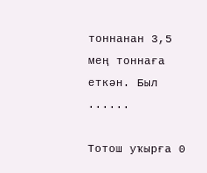тоннанан 3,5 мең тоннаға еткән. Был ......

Тотош уҡырға 0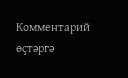Комментарий өҫтәргә